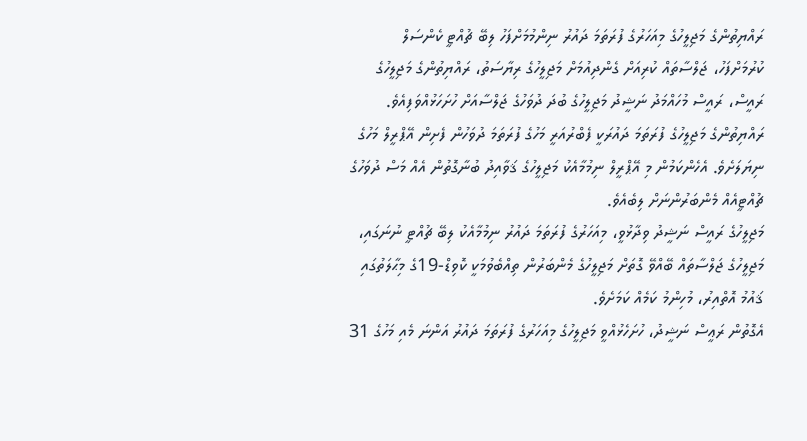ރައްޔިތުންގެ މަޖިލީހުގެ މިއަހަރުގެ ފުރަތަމަ ދައުރު ނިންމުމަށްފަހު ލިބޭ ޗުއްޓީ ކެންސަލް ކުރުމަށްފަހު، ޖަލްސާތައް ކުރިއަށް ގެންދިއުމަށް މަޖިލީހުގެ ރިޔާސަތު، ރައްޔިތުންގެ މަޖިލީހުގެ ރައީސް، ރައީސް މުހައްމަދު ނަޝީދު މަޖިލީހުގެ ބުދަ ދުވަހުގެ ޖަލްސާއަށް ހުށަހަޅުއްވަފިއެވެ.
ރައްޔިތުންގެ މަޖިލީހުގެ ފުރަތަމަ ދައުރަކީ ފެބްރުއަރީ މަހުގެ ފުރަތަމަ ދުވަހުން ފެށިން އޭޕްރީލް މަހުގެ ނިޔަލަށެވެ. އެހެންކަމުން މި އޭޕްރީލް ނިމުމާއެކު މަޖިލީހުގެ ޤަވާއިދު ބުނާގޮތުން އެއް މަސް ދުވަހުގެ ޗުއްޓީއެއް މެންބަރުންނަށް ލިބެއެވެ.
މަޖިލީހުގެ ރައީސް ނަޝީދު ވިދާޅުވީ، މިއަހަރުގެ ފުރަތަމަ ދައުރު ނިމުމާއެކު ލިބޭ ޗުއްޓީ ނުނަގައި، މަޖިލީހުގެ ޖަލްސާތައް ބޭއްވޭ ގޮތަށް މަޖިލީހުގެ މެންބަރުން ތިއްބެވުމަކީ ކޮވިޑް-19ގެ މިޙާލަތުގައި ޤައުމު އޮތްއިރު، މުހިންމު ކަމެއް ކަމަށެވެ.
އެގޮތުން ރަޢީސް ނަޝީދު، ހުށަހެޅުއްވީ މަޖިލީހުގެ މިއަހަރުގެ ފުރަތަމަ ދައުރު އަންނަ މެއި މަހުގެ 31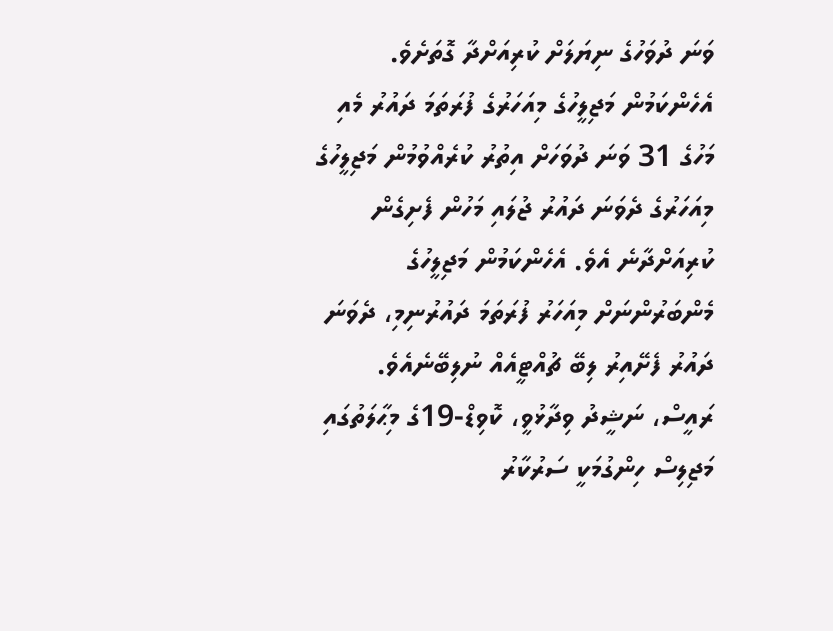ވަނަ ދުވަހުގެ ނިޔަލަށް ކުރިއަށްދާ ގޮތަށެވެ.
އެހެންކަމުން މަޖިލީހުގެ މިއަހަރުގެ ފުރަތަމަ ދައުރު މެއި މަހުގެ 31 ވަނަ ދުވަހަށް އިތުރު ކުރެއްވުމުން މަޖިލީހުގެ މިއަހަރުގެ ދެވަނަ ދައުރު ޖުލައި މަހުން ފެށިގެން ކުރިއަށްދާނެ އެވެ. އެހެންކަމުން މަޖިލީހުގެ މެންބަރުންނަށް މިއަހަރު ފުރަތަމަ ދައުރުނިމި، ދެވަނަ ދައުރު ފެށޭއިރު ލިބޭ ޗުއްޓީއެއް ނުލިބޭނެއެވެ.
ރައީސް، ނަޝީދު ވިދާޅުވީ، ކޮވިޑް-19ގެ މިޙާލަތުގައި މަޖިލިސް ހިންގުމަކީ ސަރުކާރު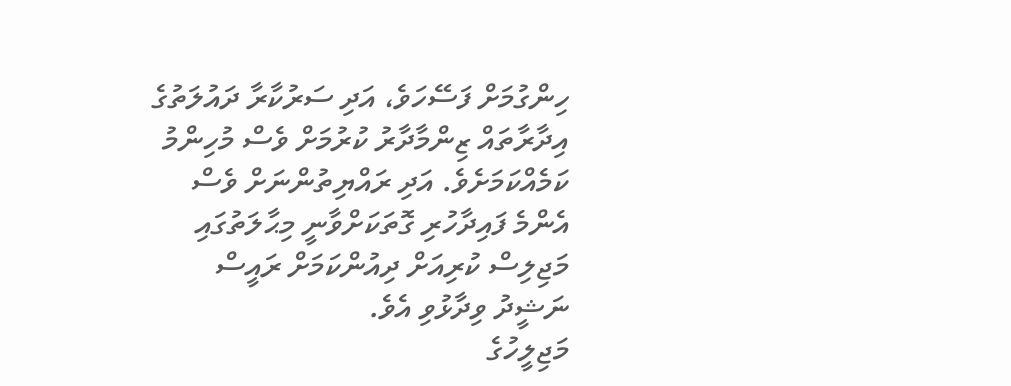ހިންގުމަށް ފަސޭހަވެ، އަދި ސަރުކާރާ ދައުލަތުގެ އިދާރާތައް ޒިންމާދާރު ކުރުމަށް ވެސް މުހިންމު ކަމެއްކަމަށެވެ. އަދި ރައްޔިތުންނަށް ވެސް އެންމެ ފައިދާހުރި ގޮތަކަށްވާނީ މިޙާލަތުގައި މަޖިލިސް ކުރިއަށް ދިއުންކަމަށް ރައީސް ނަޝީދު ވިދާޅުވި އެވެ.
މަޖިލީހުގެ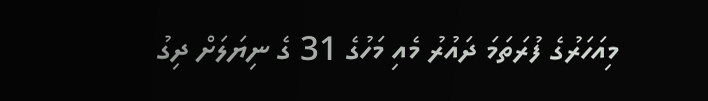މިއަހަރުގެ ފުރަތަމަ ދައުރު މެއި މަހުގެ 31 ގެ ނިޔަލަށް ދިގު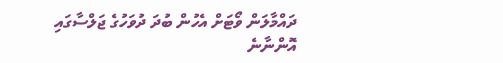ދައްމާލަން ވޯޓަށް އެހުން ބުދަ ދުވަހުގެ ޖަލްސާގައި އޮންނާނެ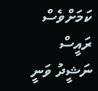ކަމަށްވެސް ރައީސް ނަޝީދު ވަނީ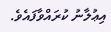އިޢުލާނު ކުރައްވާފައެވެ.